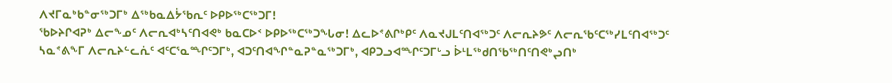ᐱᔪᒥᓇᒃᑲᓐᓂᖅᑐᒥᒃ ᐃᖅᑲᓇᐃᔮᖃᕆᑦ ᐅᑭᐅᖅᑕᖅᑐᒥ!
ᖃᐅᔨᒋᐊᕈᒃ ᐃᓕᖕᓄᑦ ᐱᓕᕆᐊᒃᓴᑦᑎᐊᕙᒃ ᑲᓇᑕᐅᑉ ᐅᑭᐅᖅᑕᖅᑐᖓᓂ! ᐃᓚᐅᕝᕕᒋᒃᑭᑦ ᐱᓇᔪᒍᒪᑦᑎᐊᖅᑐᑦ ᐱᓕᕆᔨᕗᑦ ᐱᓕᕆᖃᑦᑕᖅᓯᒪᑦᑎᐊᖅᑐᑦ ᓴᓇᕝᕕᖕᒥ ᐱᓕᕆᔨᓪᓚᕇᑦ ᐊᑦᑕᕐᓇᙱᑦᑐᒥᒃ, ᐊᑐᑦᑎᐊᖏᓐᓇᕈᓐᓇᖅᑐᒥᒃ, ᐊᑭᑐᓗᐊᙱᑦᑐᒥᒡᓗ ᐆᒻᒪᖅᑯᑎᖃᖅᑎᑦᑎᕙᒃᖢᑎᒃ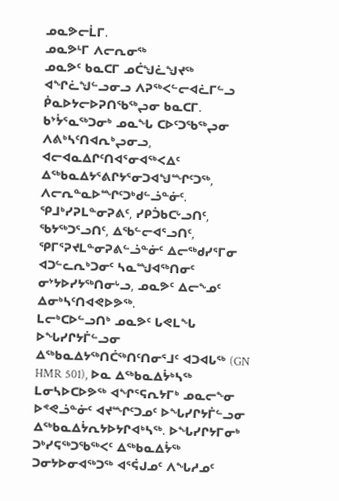ᓄᓇᕗᓕᒫᒥ.
ᓄᓇᕗᒻᒥ ᐱᓕᕆᓂᖅ
ᓄᓇᕗᑦ ᑲᓇᑕᒥ ᓄᑖᖑᓛᖑᔪᖅ ᐊᖏᓛᖑᓪᓗᓂᓗ ᐱᕈᖅᐸᓪᓕᐊᓛᒥᓪᓗ ᑮᓇᐅᔭᓕᐅᕈᑎᖃᖅᖢᓂ ᑲᓇᑕᒥ. ᑲᔾᔮᕐᓇᖅᑐᓂᒃ ᓄᓇᖓ ᑕᐅᑦᑐᖃᖅᖢᓂ ᐱᕕᒃᓴᑦᑎᐊᕆᒃᖢᓂᓗ, ᐊᓕᐊᓇᐃᒋᑦᑎᐊᕐᓂᐊᖅᐸᐃᑦ ᐃᖅᑲᓇᐃᔭᕐᕕᒋᔭᕐᓂᑐᐊᖑᙱᑦᑐᖅ, ᐱᓕᕆᓐᓇᐅᙱᑦᑐᒃᑯᓪᓘᓐᓃᑦ. ᕿᒧᒃᓯᕈᒪᓐᓂᕈᕕᑦ, ᓯᑭᑑᑲᑕᒡᓗᑎᑦ, ᖃᔭᖅᑐᕐᓗᑎᑦ, ᐃᖃᓪᓕᐊᕐᓗᑎᑦ, ᕿᒥᕐᕈᔪᒪᓐᓂᕈᕕᓪᓘᓐᓃᑦ ᐃᓕᖅᑯᓯᕐᒥᓂ ᐊᑐᓪᓚᕆᒃᑐᓂᑦ ᓴᓇᙳᐊᖅᑎᓂᑦ ᓂᔾᔭᐅᓯᔭᖅᑎᓂᒡᓗ, ᓄᓇᕗᑦ ᐃᓕᖕᓄᑦ ᐃᓂᒃᓴᑦᑎᐊᕙᐅᕗᖅ.
ᒪᓕᒃᑕᐅᓪᓗᑎᒃ ᓄᓇᕗᑦ ᒐᕙᒪᖓ ᐅᖓᓯᒋᔭᒦᓪᓗᓂ ᐃᖅᑲᓇᐃᔭᖅᑎᑖᖅᑎᑦᑎᓂᕐᒧᑦ ᐊᑐᐊᒐᖅ (GN HMR 501), ᐅᓇ ᐃᖅᑲᓇᐃᔮᒃᓴᖅ ᒪᓂᓴᐅᑕᐅᕗᖅ ᐊᖏᕐᕋᕆᔭᒥᒃ ᓄᓇᓕᖕᓂ ᐅᕝᕙᓘᓐᓃᑦ ᐊᔪᙱᑦᑐᓄᑦ ᐅᖓᓯᒋᔭᒦᓪᓗᓂ ᐃᖅᑲᓇᐃᔮᕆᔭᐅᔭᒋᐊᒃᓴᖅ. ᐅᖓᓯᒋᔭᒥᓂᒃ ᑐᒃᓯᕋᖅᑐᖃᖅᐸᑦ ᐃᖅᑲᓇᐃᔮᖅ ᑐᓂᔭᐅᓂᐊᖅᑐᖅ ᐊᕐᕌᒍᓄᑦ ᐱᖓᓱᓄᑦ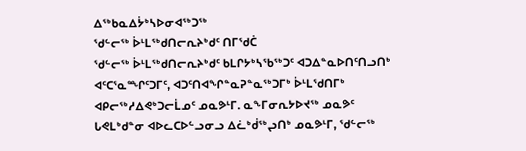ᐃᖅᑲᓇᐃᔮᒃᓴᐅᓂᐊᖅᑐᖅ
ᖁᓪᓕᖅ ᐆᒻᒪᖅᑯᑎᓕᕆᔨᒃᑯᑦ ᑎᒥᖁᑖ
ᖁᓪᓕᖅ ᐆᒻᒪᖅᑯᑎᓕᕆᔨᒃᑯᑦ ᑲᒪᒋᔭᒃᓴᖃᖅᑐᑦ ᐊᑐᐃᓐᓇᐅᑎᑦᑎᓗᑎᒃ ᐊᑦᑕᕐᓇᙱᑦᑐᒥᑦ, ᐊᑐᑦᑎᐊᖏᓐᓇᕈᓐᓇᖅᑐᒥᒃ ᐆᒻᒪᖁᑎᒥᒃ ᐊᑭᓕᖅᓱᐃᕙᒃᑐᓕᒫᓄᑦ ᓄᓇᕗᒻᒥ. ᓇᖕᒥᓂᕆᔭᐅᔪᖅ ᓄᓇᕗᑦ ᒐᕙᒪᒃᑯᓐᓂ ᐊᐅᓚᑕᐅᓪᓗᓂᓗ ᐃᓛᒃᑰᖅᖢᑎᒃ ᓄᓇᕗᒻᒥ, ᖁᓪᓕᖅ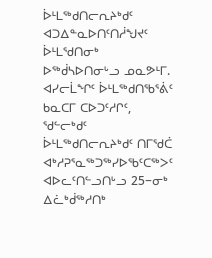ᐆᒻᒪᖅᑯᑎᓕᕆᔨᒃᑯᑦ ᐊᑐᐃᓐᓇᐅᑎᑦᑎᓲᖑᔪᑦ ᐆᒻᒪᖁᑎᓂᒃ ᐅᖅᑰᓴᐅᑎᓂᒡᓗ ᓄᓇᕗᒻᒥ. ᐊᓯᓕᒫᖏᑦ ᐆᒻᒪᖅᑯᑎᖃᕐᕖᑦ ᑲᓇᑕᒥ ᑕᐅᑐᑦᓱᒋᑦ, ᖁᓪᓕᒃᑯᑦ ᐆᒻᒪᖅᑯᑎᓕᕆᔨᒃᑯᑦ ᑎᒥᖁᑖ ᐊᒃᓱᕈᕐᓇᖅᑐᖅᓯᐅᖃᑦᑕᖅᐳᑦ ᐊᐅᓚᑦᑎᓪᓗᑎᒡᓗ 25−ᓂᒃ ᐃᓛᒃᑰᖅᓱᑎᒃ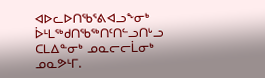ᐊᐅᓚᐅᑎᖃᕐᕕᐊᓗᖕᓂᒃ ᐆᒻᒪᖅᑯᑎᖃᖅᑎᑦᑎᓪᓗᑎᒡᓗ ᑕᒪᐃᓐᓂᒃ ᓄᓇᓕᓕᒫᓂᒃ ᓄᓇᕗᒻᒥ.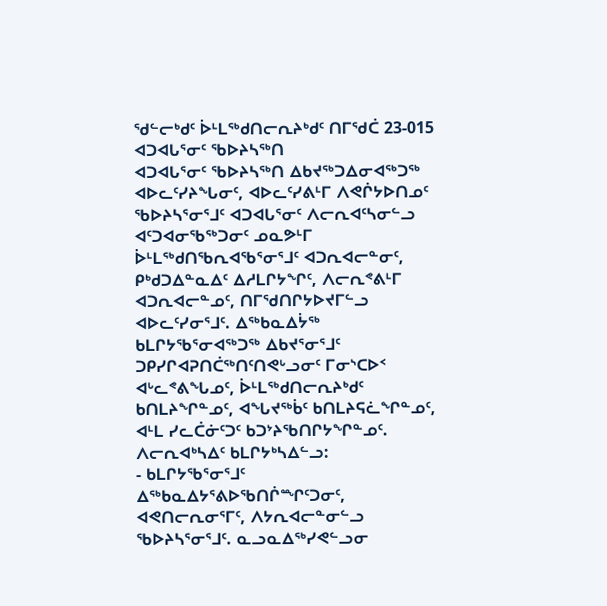ᖁᓪᓕᒃᑯᑦ ᐆᒻᒪᖅᑯᑎᓕᕆᔨᒃᑯᑦ ᑎᒥᖁᑖ 23-015 ᐊᑐᐊᒐᕐᓂᑦ ᖃᐅᔨᓴᖅᑎ
ᐊᑐᐊᒐᕐᓂᑦ ᖃᐅᔨᓴᖅᑎ ᐃᑲᔪᖅᑐᐃᓂᐊᖅᑐᖅ ᐊᐅᓚᑦᓯᔨᖓᓂᑦ, ᐊᐅᓚᑦᓯᕕᒻᒥ ᐱᕙᒌᔭᐅᑎᓄᑦ ᖃᐅᔨᓴᕐᓂᕐᒧᑦ ᐊᑐᐊᒐᕐᓂᑦ ᐱᓕᕆᐊᑦᓴᓂᓪᓗ ᐊᑦᑐᐊᓂᖃᖅᑐᓂᑦ ᓄᓇᕗᒻᒥ ᐆᒻᒪᖅᑯᑎᖃᕆᐊᖃᕐᓂᕐᒧᑦ ᐊᑐᕆᐊᓕᓐᓂᑦ, ᑭᒃᑯᑐᐃᓐᓇᐃᑦ ᐃᓱᒪᒋᔭᖏᑦ, ᐱᓕᕆᕝᕕᒻᒥ ᐊᑐᕆᐊᓕᓐᓄᑦ, ᑎᒥᖁᑎᒋᔭᐅᔪᒥᓪᓗ ᐊᐅᓚᑦᓯᓂᕐᒧᑦ. ᐃᖅᑲᓇᐃᔮᖅ ᑲᒪᒋᔭᖃᕐᓂᐊᖅᑐᖅ ᐃᑲᔪᕐᓂᕐᒧᑦ ᑐᑭᓯᒋᐊᕈᑎᑖᖅᑎᑦᑎᕙᒡᓗᓂᑦ ᒥᓂᔅᑕᐅᑉ ᐊᒡᓚᕝᕕᖓᓄᑦ, ᐆᒻᒪᖅᑯᑎᓕᕆᔨᒃᑯᑦ ᑲᑎᒪᔨᖏᓐᓄᑦ, ᐊᖓᔪᖅᑳᑦ ᑲᑎᒪᔨᕋᓛᖏᓐᓄᑦ, ᐊᒻᒪ ᓯᓚᑖᓃᑦᑐᑦ ᑲᑐᔾᔨᖃᑎᒋᔭᖏᓐᓄᑦ.
ᐱᓕᕆᐊᒃᓴᐃᑦ ᑲᒪᒋᔭᒃᓴᐃᓪᓗ:
- ᑲᒪᒋᔭᖃᕐᓂᕐᒧᑦ ᐃᖅᑲᓇᐃᔭᕐᕕᐅᖃᑎᒌᙱᑦᑐᓂᑦ, ᐊᕙᑎᓕᕆᓂᕐᒥᑦ, ᐱᔭᕆᐊᓕᓐᓂᓪᓗ ᖃᐅᔨᓴᕐᓂᕐᒧᑦ. ᓇᓗᓇᐃᖅᓯᕙᓪᓗᓂ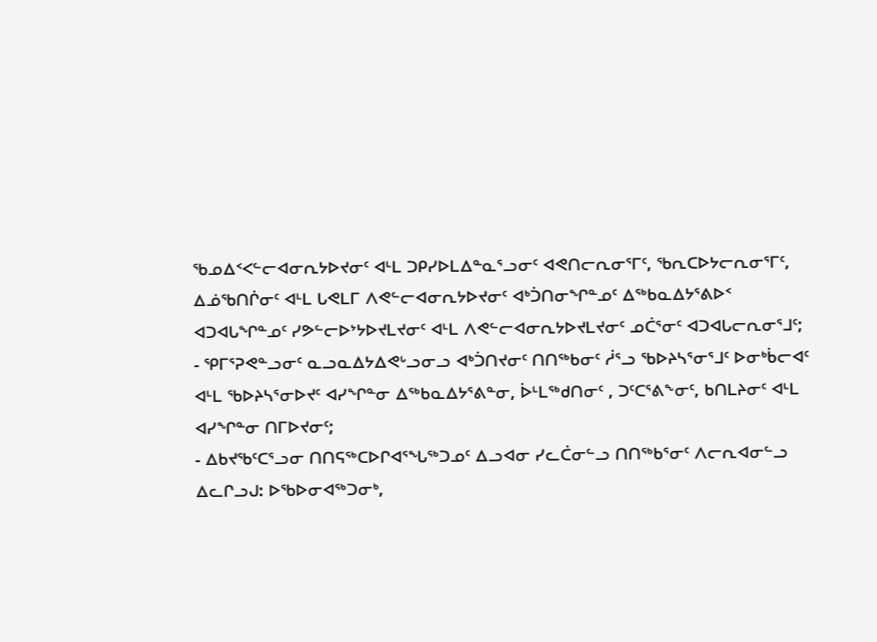ᖃᓄᐃᑉᐸᓪᓕᐊᓂᕆᔭᐅᔪᓂᑦ ᐊᒻᒪ ᑐᑭᓯᐅᒪᐃᓐᓇᕐᓗᓂᑦ ᐊᕙᑎᓕᕆᓂᕐᒥᑦ, ᖃᕆᑕᐅᔭᓕᕆᓂᕐᒥᑦ, ᐃᓅᖃᑎᒌᓂᑦ ᐊᒻᒪ ᒐᕙᒪᒥ ᐱᕙᓪᓕᐊᓂᕆᔭᐅᔪᓂᑦ ᐊᒃᑑᑎᓂᖏᓐᓄᑦ ᐃᖅᑲᓇᐃᔭᕐᕕᐅᑉ ᐊᑐᐊᒐᖏᓐᓄᑦ ᓯᕗᓪᓕᐅᔾᔭᐅᔪᒪᔪᓂᑦ ᐊᒻᒪ ᐱᕙᓪᓕᐊᓂᕆᔭᐅᔪᒪᔪᓂᑦ ᓄᑖᕐᓂᑦ ᐊᑐᐊᒐᓕᕆᓂᕐᒧᑦ;
- ᕿᒥᕐᕈᕙᓐᓗᓂᑦ ᓇᓗᓇᐃᔭᐃᕙᒡᓗᓂᓗ ᐊᒃᑑᑎᔪᓂᑦ ᑎᑎᖅᑲᓂᑦ ᓲᕐᓗ ᖃᐅᔨᓴᕐᓂᕐᒧᑦ ᐅᓂᒃᑳᓕᐊᑦ ᐊᒻᒪ ᖃᐅᔨᓴᕐᓂᐅᔪᑦ ᐊᓯᖏᓐᓂ ᐃᖅᑲᓇᐃᔭᕐᕕᓐᓂ, ᐆᒻᒪᖅᑯᑎᓂᑦ , ᑐᑦᑕᕐᕕᖕᓂᑦ, ᑲᑎᒪᔨᓂᑦ ᐊᒻᒪ ᐊᓯᖏᓐᓂ ᑎᒥᐅᔪᓂᑦ;
- ᐃᑲᔪᖃᑦᑕᕐᓗᓂ ᑎᑎᕋᖅᑕᐅᒋᐊᕐᖓᖅᑐᓄᑦ ᐃᓗᐊᓂ ᓯᓚᑖᓂᓪᓗ ᑎᑎᖅᑲᕐᓂᑦ ᐱᓕᕆᐊᓂᓪᓗ ᐃᓚᒋᓗᒍ: ᐅᖃᐅᓂᐊᖅᑐᓂᒃ,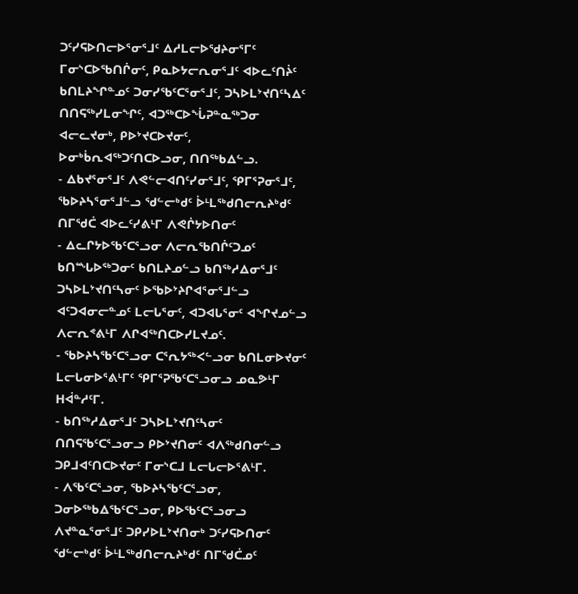ᑐᑦᓯᕋᐅᑎᓕᐅᕐᓂᕐᒧᑦ ᐃᓱᒪᓕᐅᖁᔨᓂᕐᒥᑦ ᒥᓂᔅᑕᐅᖃᑎᒌᓂᑦ, ᑭᓇᐅᔭᓕᕆᓂᕐᒧᑦ ᐊᐅᓚᑦᑎᔩᑦ ᑲᑎᒪᔨᖏᓐᓄᑦ ᑐᓂᓯᖃᑦᑕᕐᓂᕐᒧᑦ, ᑐᓴᐅᒪᔾᔪᑎᑦᓴᐃᑦ ᑎᑎᕋᖅᓯᒪᓂᖏᑦ, ᐊᑐᖅᑕᐅᖔᕈᓐᓇᖅᑐᓂ ᐊᓕᓚᔪᓂᒃ, ᑭᐅᔾᔪᑕᐅᔪᓂᑦ, ᐅᓂᒃᑳᕆᐊᖅᑐᑦᑎᑕᐅᓗᓂ, ᑎᑎᖅᑲᐃᓪᓗ.
- ᐃᑲᔪᕐᓂᕐᒧᑦ ᐱᕙᓪᓕᐊᑎᑦᓯᓂᕐᒧᑦ, ᕿᒥᕐᕈᓂᕐᒧᑦ, ᖃᐅᔨᓴᕐᓂᕐᒧᓪᓗ ᖁᓪᓕᒃᑯᑦ ᐆᒻᒪᖅᑯᑎᓕᕆᔨᒃᑯᑦ ᑎᒥᖁᑖ ᐊᐅᓚᑦᓯᕕᒻᒥ ᐱᕙᒌᔭᐅᑎᓂᑦ
- ᐃᓚᒋᔭᐅᖃᑦᑕᕐᓗᓂ ᐱᓕᕆᖃᑎᒌᑦᑐᓄᑦ ᑲᑎᙵᐅᖅᑐᓂᑦ ᑲᑎᒪᔨᓄᓪᓗ ᑲᑎᖅᓱᐃᓂᕐᒧᑦ ᑐᓴᐅᒪᔾᔪᑎᑦᓴᓂᑦ ᐅᖃᐅᔾᔨᒋᐊᕐᓂᕐᒧᓪᓗ ᐊᑦᑐᐊᓂᓕᓐᓄᑦ ᒪᓕᒐᕐᓂᑦ, ᐊᑐᐊᒐᕐᓂᑦ ᐊᖏᔪᓄᓪᓗ ᐱᓕᕆᕝᕕᒻᒥ ᐱᒋᐊᖅᑎᑕᐅᓯᒪᔪᓄᑦ.
- ᖃᐅᔨᓴᖃᑦᑕᕐᓗᓂ ᑕᕐᕆᔭᖅᐸᓪᓗᓂ ᑲᑎᒪᓂᐅᔪᓂᑦ ᒪᓕᒐᓂᐅᕐᕕᒻᒥᑦ ᕿᒥᕐᕈᖃᑦᑕᕐᓗᓂᓗ ᓄᓇᕗᒻᒥ ᕼᐋᓐᓱᑦᒥ.
- ᑲᑎᖅᓱᐃᓂᕐᒧᑦ ᑐᓴᐅᒪᔾᔪᑎᑦᓴᓂᑦ ᑎᑎᕋᖃᑦᑕᕐᓗᓂᓗ ᑭᐅᔾᔪᑎᓂᑦ ᐊᐱᖅᑯᑎᓂᓪᓗ ᑐᑭᒧᐊᑦᑎᑕᐅᔪᓂᑦ ᒥᓂᔅᑕᒧ ᒪᓕᒐᓕᐅᕐᕕᒻᒥ.
- ᐱᖃᑦᑕᕐᓗᓂ, ᖃᐅᔨᓴᖃᑦᑕᕐᓗᓂ, ᑐᓂᐅᖅᑲᐃᖃᑦᑕᕐᓗᓂ, ᑭᐅᖃᑦᑕᕐᓗᓂᓗ ᐱᔪᓐᓇᕐᓂᕐᒧᑦ ᑐᑭᓯᐅᒪᔾᔪᑎᓂᒃ ᑐᑦᓯᕋᐅᑎᓂᑦ ᖁᓪᓕᒃᑯᑦ ᐆᒻᒪᖅᑯᑎᓕᕆᔨᒃᑯᑦ ᑎᒥᖁᑖᓄᑦ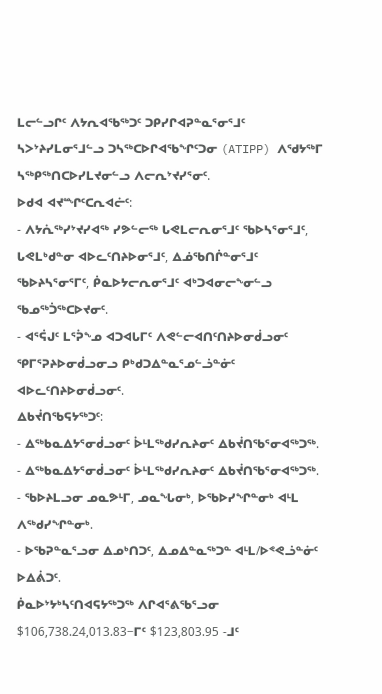ᒪᓕᓪᓗᒋᑦ ᐱᔭᕆᐊᖃᖅᑐᑦ ᑐᑭᓯᒋᐊᕈᓐᓇᕐᓂᕐᒧᑦ ᓴᐳᔾᔨᓯᒪᓂᕐᒧᓪᓗ ᑐᓴᖅᑕᐅᒋᐊᖃᖏᑦᑐᓂ (ATIPP) ᐱᖁᔭᖅᒥ ᓴᖅᑭᖅᑎᑕᐅᓯᒪᔪᓂᓪᓗ ᐱᓕᕆᔾᔪᓯᕐᓂᑦ.
ᐅᑯᐊ ᐊᔪᙱᑦᑕᕆᐊᓖᑦ:
- ᐱᔭᕇᖅᓯᔾᔪᓯᐊᖅ ᓯᕗᓪᓕᖅ ᒐᕙᒪᓕᕆᓂᕐᒧᑦ ᖃᐅᓴᕐᓂᕐᒧᑦ, ᒐᕙᒪᒃᑯᓐᓂ ᐊᐅᓚᑦᑎᔨᐅᓂᕐᒧᑦ, ᐃᓅᖃᑎᒌᓐᓂᕐᒧᑦ ᖃᐅᔨᓴᕐᓂᕐᒥᑦ, ᑮᓇᐅᔭᓕᕆᓂᕐᒧᑦ ᐊᒃᑐᐊᓂᓕᖕᓂᓪᓗ ᖃᓄᖅᑑᖅᑕᐅᔪᓂᑦ.
- ᐊᕐᕌᒍᑦ ᒪᕐᕉᖕᓄ ᐊᑐᐊᒐᒥᑦ ᐱᕙᓪᓕᐊᑎᑦᑎᔨᐅᓂᑰᓗᓂᑦ ᕿᒥᕐᕈᔨᐅᓂᑰᓗᓂᓗ ᑭᒃᑯᑐᐃᓐᓇᕐᓄᓪᓘᓐᓃᑦ ᐊᐅᓚᑦᑎᔨᐅᓂᑰᓗᓂᑦ.
ᐃᑲᔫᑎᖃᕋᔭᖅᑐᑦ:
- ᐃᖅᑲᓇᐃᔭᕐᓂᑰᓗᓂᑦ ᐆᒻᒪᖅᑯᓯᕆᔨᓂᑦ ᐃᑲᔫᑎᖃᕐᓂᐊᖅᑐᖅ.
- ᐃᖅᑲᓇᐃᔭᕐᓂᑰᓗᓂᑦ ᐆᒻᒪᖅᑯᓯᕆᔨᓂᑦ ᐃᑲᔫᑎᖃᕐᓂᐊᖅᑐᖅ.
- ᖃᐅᔨᒪᓗᓂ ᓄᓇᕗᒻᒥ, ᓄᓇᖓᓂᒃ, ᐅᖃᐅᓯᖏᓐᓂᒃ ᐊᒻᒪ ᐱᖅᑯᓯᖏᓐᓂᒃ.
- ᐅᖃᕈᓐᓇᕐᓗᓂ ᐃᓄᒃᑎᑐᑦ, ᐃᓄᐃᓐᓇᖅᑐᓐ ᐊᒻᒪ/ᐅᕝᕙᓘᓐᓃᑦ ᐅᐃᕖᑐᑦ.
ᑮᓇᐅᔾᔭᒃᓴᑦᑎᐊᕋᔭᖅᑐᖅ ᐱᒋᐊᕐᕕᖃᕐᓗᓂ $106,738.24,013.83−ᒥᑦ $123,803.95 -ᒧᑦ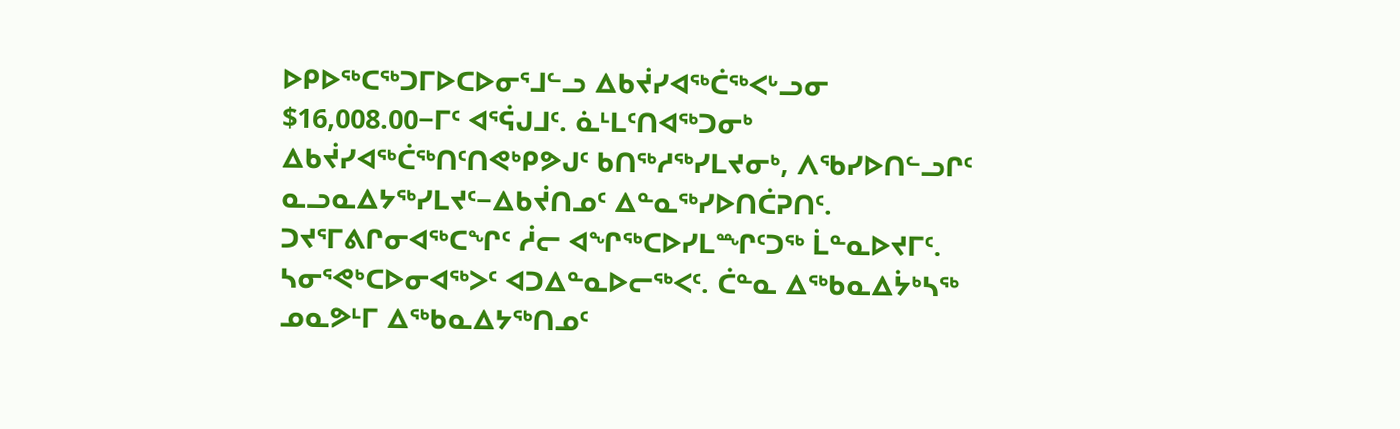ᐅᑭᐅᖅᑕᖅᑐᒥᐅᑕᐅᓂᕐᒧᓪᓗ ᐃᑲᔫᓯᐊᖅᑖᖅᐸᒡᓗᓂ $16,008.00−ᒥᑦ ᐊᕐᕌᒍᒧᑦ. ᓈᒻᒪᑦᑎᐊᖅᑐᓂᒃ ᐃᑲᔫᓯᐊᖅᑖᖅᑎᑦᑎᕙᒃᑭᕗᒍᑦ ᑲᑎᖅᓱᖅᓯᒪᔪᓂᒃ, ᐱᖃᓯᐅᑎᓪᓗᒋᑦ ᓇᓗᓇᐃᔭᖅᓯᒪᔪᑦ−ᐃᑲᔫᑎᓄᑦ ᐃᓐᓇᖅᓯᐅᑎᑖᕈᑎᑦ. ᑐᔪᕐᒥᕕᒋᓂᐊᖅᑕᖏᑦ ᓲᓕ ᐊᖏᖅᑕᐅᓯᒪᙱᑦᑐᖅ ᒫᓐᓇᐅᔪᒥᑦ. ᓴᓂᕐᕙᒃᑕᐅᓂᐊᖅᐳᑦ ᐊᑐᐃᓐᓇᐅᓕᖅᐸᑦ. ᑖᓐᓇ ᐃᖅᑲᓇᐃᔮᒃᓴᖅ ᓄᓇᕗᒻᒥ ᐃᖅᑲᓇᐃᔭᖅᑎᓄᑦ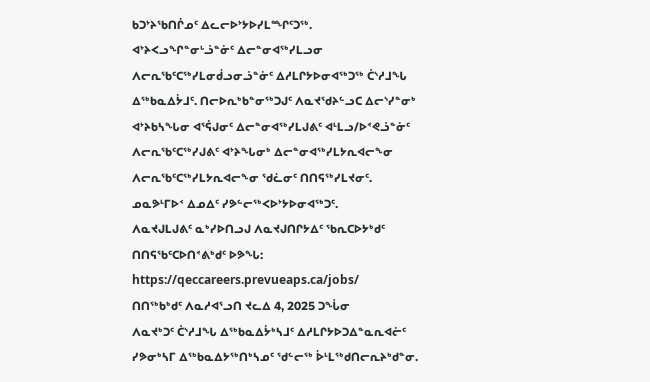ᑲᑐᔾᔨᖃᑎᒌᓄᑦ ᐃᓚᓕᐅᔾᔭᐅᓯᒪᙱᑦᑐᖅ.
ᐊᔾᔨᐸᓗᖏᓐᓂᒡᓘᓐᓃᑦ ᐃᓕᓐᓂᐊᖅᓯᒪᓗᓂ ᐱᓕᕆᖃᑦᑕᖅᓯᒪᓂᑰᓗᓂᓘᓐᓃᑦ ᐃᓱᒪᒋᔭᐅᓂᐊᖅᑐᖅ ᑖᔅᓱᒧᖓ ᐃᖅᑲᓇᐃᔮᒧᑦ. ᑎᓕᐅᕆᒃᑲᓐᓂᖅᑐᒍᑦ ᐱᓇᔪᖁᔨᓪᓗᑕ ᐃᓕᔅᓯᓐᓂᒃ ᐊᔾᔨᑲᓴᖓᓂ ᐊᕐᕌᒍᓂᑦ ᐃᓕᓐᓂᐊᖅᓯᒪᒍᕕᑦ ᐊᒻᒪᓗ/ᐅᕝᕙᓘᓐᓃᑦ ᐱᓕᕆᖃᑦᑕᖅᓯᒍᕕᑦ ᐊᔾᔨᖓᓂᒃ ᐃᓕᓐᓂᐊᖅᓯᒪᔭᕆᐊᓕᖕᓂ ᐱᓕᕆᖃᑦᑕᖅᓯᒪᔭᕆᐊᓕᖕᓂ ᖁᓛᓂᑦ ᑎᑎᕋᖅᓯᒪᔪᓂᑦ.
ᓄᓇᕗᒻᒥᐅᑉ ᐃᓄᐃᑦ ᓯᕗᓪᓕᖅᐸᐅᔾᔭᐅᓂᐊᖅᑐᑦ.
ᐱᓇᔪᒍᒪᒍᕕᑦ ᓇᒃᓯᐅᑎᓗᒍ ᐱᓇᔪᒍᑎᒋᔭᐃᑦ ᖃᕆᑕᐅᔭᒃᑯᑦ ᑎᑎᕋᖃᑦᑕᐅᑎᕝᕕᒃᑯᑦ ᐅᕗᖓ: https://qeccareers.prevueaps.ca/jobs/
ᑎᑎᖅᑲᒃᑯᑦ ᐱᓇᓱᐊᕐᓗᑎ ᔪᓚᐃ 4, 2025 ᑐᖔᓂ
ᐱᓇᔪᒃᑐᑦ ᑖᔅᓱᒧᖓ ᐃᖅᑲᓇᐃᔮᒃᓴᒧᑦ ᐃᓱᒪᒋᔭᐅᑐᐃᓐᓇᕆᐊᓖᑦ ᓯᕗᓂᒃᓴᒥ ᐃᖅᑲᓇᐃᔭᖅᑎᒃᓴᓄᑦ ᖁᓪᓕᖅ ᐆᒻᒪᖅᑯᑎᓕᕆᔨᒃᑯᓐᓂ.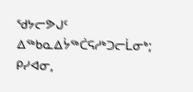ᖁᔭᓕᕗᒍᑦ ᐃᖅᑲᓇᐃᔮᖅᑖᕋᓱᒃᑐᓕᒫᓂᒃ; ᑭᓯᐊᓂ,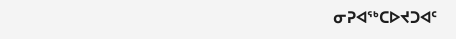ᓂᕈᐊᖅᑕᐅᔪᑐᐊᑦ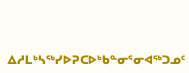ᐃᓱᒪᒃᓴᖅᓯᐅᕈᑕᐅᒃᑲᓐᓂᕐᓂᐊᖅᑐᓄᑦ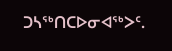ᑐᓴᖅᑎᑕᐅᓂᐊᖅᐳᑦ.